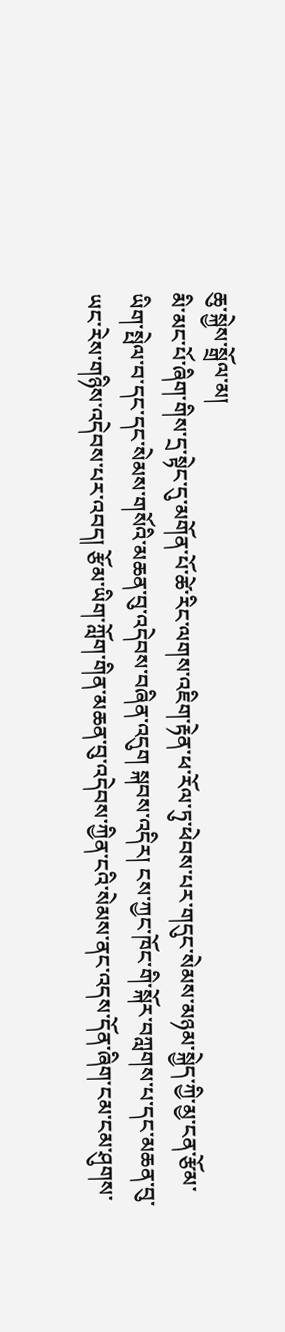ཆུ་སྐྱེས་སྒྲོལ་མ།
མི་མང་པོ་ཞིག་གིས་དྲ་སྟེང་དུ་མགོན་པོ་ཚེ་རིང་ལགས་འཇིག་རྟེན་ཕ་རོལ་ཏུ་ཕེབས་པར་གདུང་སེམས་མཉམ་སྐྱེད་ཀྱི་མྱ་ངན་རྩོམ་ཡིག་སྤེལ་བ་དང་དང་སེམས་གསོའི་མཆན་བུ་འདེབས་བཞིན་འདུག སྐབས་འདིར། ངས་ཀྱང་ཁོང་གི་སྐོར་བཀླགས་པ་དང་མཆན་བུ་ཡང་རེས་གཉིས་འདེབས་པར་འབད། རྩོམ་ཡིག་ཀློག་གིན་མཆན་བུ་འདེབས་ཀྱིན་ངའི་སེམས་ནང་འདས་དོན་ཞིག་ངམ་ངམ་ཤུགས་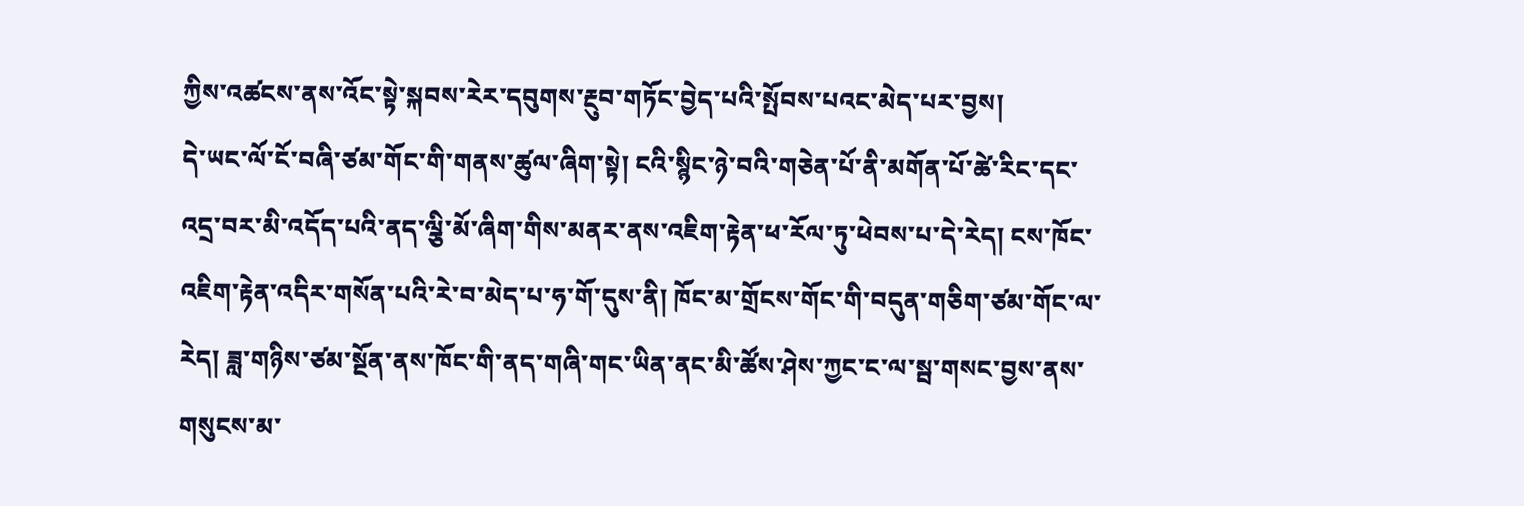ཀྱིས་འཚངས་ནས་འོང་སྟེ་སྐབས་རེར་དབུགས་རྔུབ་གཏོང་བྱེད་པའི་སྤོབས་པའང་མེད་པར་བྱས།
དེ་ཡང་ལོ་ངོ་བཞི་ཙམ་གོང་གི་གནས་ཚུལ་ཞིག་སྟེ། ངའི་སྙིང་ཉེ་བའི་གཅེན་པོ་ནི་མགོན་པོ་ཚེ་རིང་དང་འདྲ་བར་མི་འདོད་པའི་ནད་ལྕི་མོ་ཞིག་གིས་མནར་ནས་འཇིག་རྟེན་ཕ་རོལ་ཏུ་ཕེབས་པ་དེ་རེད། ངས་ཁོང་འཇིག་རྟེན་འདིར་གསོན་པའི་རེ་བ་མེད་པ་ཧ་གོ་དུས་ནི། ཁོང་མ་གྲོངས་གོང་གི་བདུན་གཅིག་ཙམ་གོང་ལ་རེད། ཟླ་གཉིས་ཙམ་སྔོན་ནས་ཁོང་གི་ནད་གཞི་གང་ཡིན་ནང་མི་ཚོས་ཤེས་ཀྱང་ང་ལ་སྦ་གསང་བྱས་ནས་གསུངས་མ་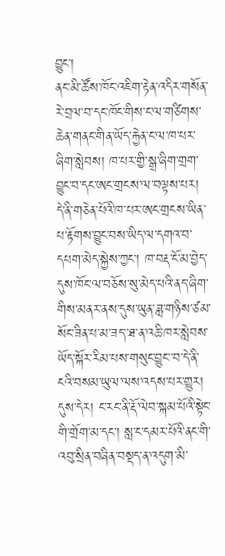བྱུང་།
ནང་མི་ཚོས་ཁོང་འཇིག་རྟེན་འདིར་གསོན་རེ་བྲལ་བ་དང་ཁོང་གིས་ང་ལ་གཙིགས་ཆེན་གནང་གིན་ཡོད་རྐྱེན་ང་ལ་ཁ་པར་ཞིག་སླེབས། ཁ་པར་གྱི་སྒྲ་ཞིག་གྲག་བྱུང་བ་དང་ཨང་གྲངས་ལ་བལྟས་པར། དེ་ནི་གཅེན་པོའི་ཁ་པར་ཨང་གྲངས་ཡིན་པ་རྟོགས་བྱུང་བས་ཡིད་ལ་དགའ་བ་དཔག་མེད་སྐྱེས་ཀྱང་། ཁ་བརྡ་ངོ་མ་བྱེད་དུས་ཁོང་ལ་བཅོས་སུ་མེད་པའི་ནད་ཞིག་གིས་མནར་ནས་དུས་ཡུན་ཟླ་གཉིས་ཙམ་སོང་ཟིན་པ་མ་ཟད་་ཐ་ན་འཆི་ཁར་སླེབས་ཡོད་སྐོར་རིམ་པས་གསུང་བྱུང་་བ་དེ་ནི་ངའི་བསམ་ཡུལ་ལས་འདས་པར་གྱུར།
དུས་དེར། ང་རང་ནི་རྡོ་ལེབ་སྐམ་པོའི་སྟེང་གི་གྲོག་མ་དང་། སླ་ང་དམར་པོའི་ནང་གི་འབུ་སྲིན་བཞིན་བསྡད་ན་འདུག་མི་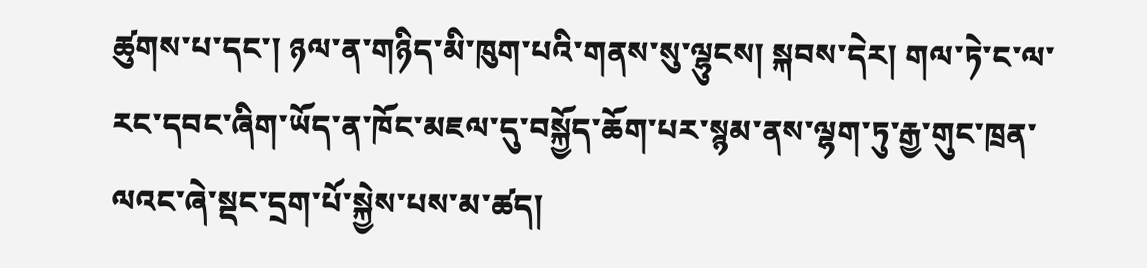ཚུགས་པ་དང་། ཉལ་ན་གཉིད་མི་ཁུག་པའི་གནས་སུ་ལྷུངས། སྐབས་དེར། གལ་ཏེ་ང་ལ་རང་དབང་ཞིག་ཡོད་ན་ཁོང་མཇལ་དུ་བསྐྱོད་ཆོག་པར་སྙམ་ནས་ལྷག་ཏུ་རྒྱ་གུང་ཁྲན་ལའང་ཞེ་སྡང་དྲག་པོ་སྐྱེས་པས་མ་ཚད།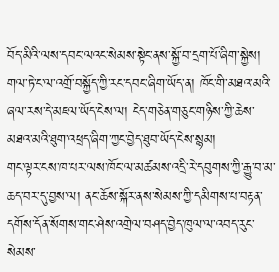བོད་མིའི་ལས་དབང་ལའང་སེམས་སྟེང་ནས་སྐྱོ་བ་དྲག་པོ་ཞིག་སྐྱེས། གལ་ཏེ་ང་ལ་འགྲོ་བསྐྱོད་ཀྱི་རང་དབང་ཞིག་ཡོད་ན། ཁོང་གི་མཐའ་མའི་ཞལ་རས་དེ་མཇལ་ཡོད་ངེས་ལ། ངེད་གཅེན་གཅུང་གཉིས་ཀྱི་ཆེས་མཐའ་མའི་ཐུག་འཕྲད་ཞིག་ཀྱང་བྱེད་ཐུབ་ཡོད་ངེས་སྙམ།
གང་ལྟར་ངས་ཁ་པར་ལས་ཁོང་ལ་མཚམས་འདྲི་རེ་དབུགས་ཀྱི་རྒྱུ་བ་མ་ཆད་བར་དུ་བྱས་ལ། ནང་ཆོས་སྐོར་ནས་སེམས་ཀྱི་དམིགས་པ་བརྟན་དགོས་དོན་སོགས་གང་ཤེས་འགྲེལ་བཤད་བྱེད་ཁུལ་ལ་འབད་རུང་སེམས་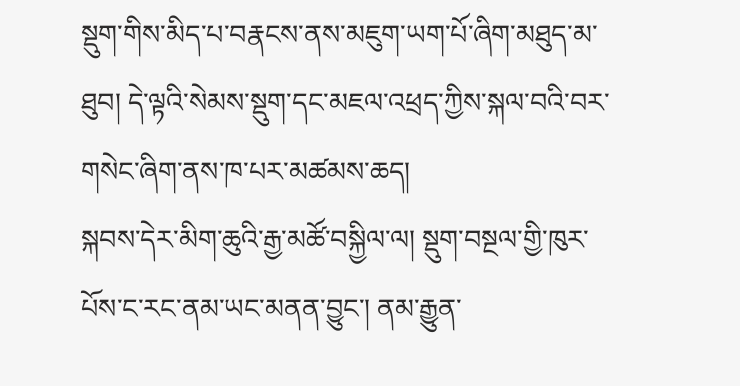སྡུག་གིས་མིད་པ་བརྣངས་ནས་མཇུག་ཡག་པོ་ཞིག་མཐུད་མ་ཐུབ། དེ་ལྟའི་སེམས་སྡུག་དང་མཇལ་འཕྲད་ཀྱིས་སྐལ་བའི་བར་གསེང་ཞིག་ནས་ཁ་པར་མཚམས་ཆད།
སྐབས་དེར་མིག་ཆུའི་རྒྱ་མཚོ་བསྐྱིལ་ལ། སྡུག་བསྔལ་གྱི་ཁུར་པོས་ང་རང་ནམ་ཡང་མནན་བྱུང་། ནམ་རྒྱུན་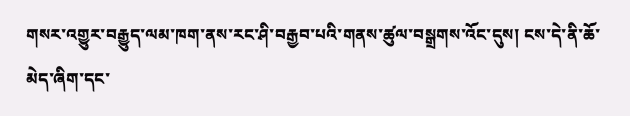གསར་འགྱུར་བརྒྱུད་ལམ་ཁག་ནས་རང་ཤི་བརྒྱབ་པའི་གནས་ཚུལ་བསྒྲགས་འོང་དུས། ངས་དེ་ནི་ཆོ་མེད་ཞིག་དང་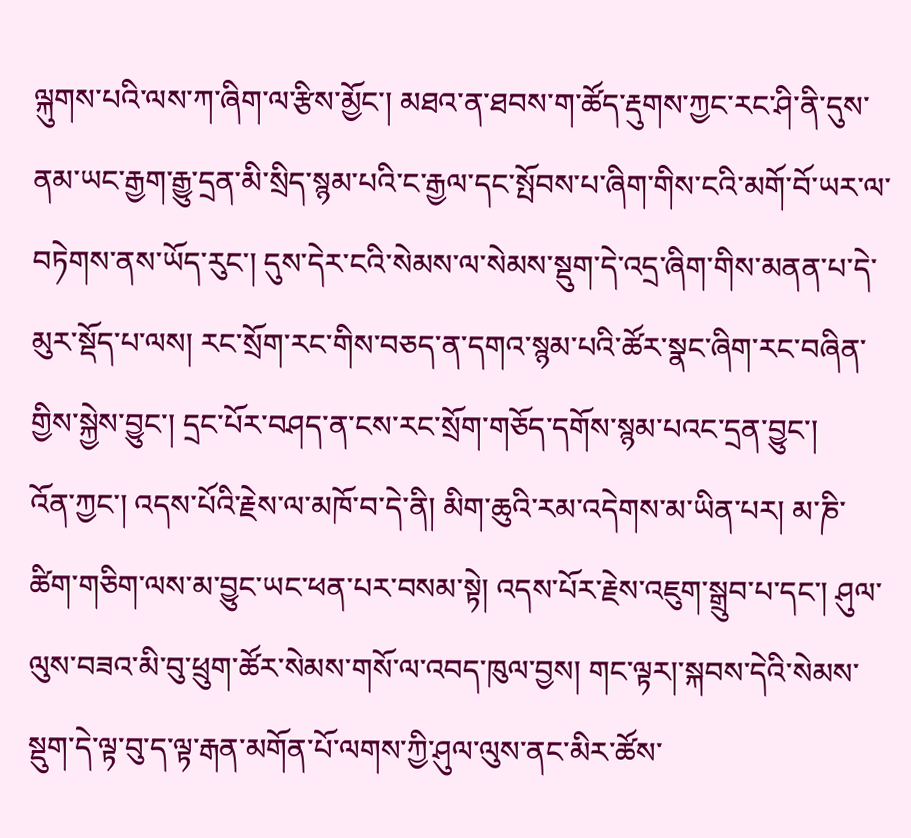ལྐུགས་པའི་ལས་ཀ་ཞིག་ལ་རྩིས་མྱོང་། མཐའ་ན་ཐབས་ག་ཚོད་རྡུགས་ཀྱང་རང་ཤི་ནི་དུས་ནམ་ཡང་རྒྱག་རྒྱུ་དྲན་མི་སྲིད་སྙམ་པའི་ང་རྒྱལ་དང་སྤོབས་པ་ཞིག་གིས་ངའི་མགོ་བོ་ཡར་ལ་བཏེགས་ནས་ཡོད་རུང་། དུས་དེར་ངའི་སེམས་ལ་སེམས་སྡུག་དེ་འདྲ་ཞིག་གིས་མནན་པ་དེ་མུར་སྡོད་པ་ལས། རང་སྲོག་རང་གིས་བཅད་ན་དགའ་སྙམ་པའི་ཚོར་སྣང་ཞིག་རང་བཞིན་གྱིས་སྐྱེས་བྱུང་། དྲང་པོར་བཤད་ན་ངས་རང་སྲོག་གཅོད་དགོས་སྙམ་པའང་དྲན་བྱུང་།
འོན་ཀྱང་། འདས་པོའི་རྗེས་ལ་མཁོ་བ་དེ་ནི། མིག་ཆུའི་རམ་འདེགས་མ་ཡིན་པར། མ་ཎི་ཚིག་གཅིག་ལས་མ་བྱུང་ཡང་ཕན་པར་བསམ་སྟེ། འདས་པོར་རྗེས་འཇུག་སྒྲུབ་པ་དང་། ཤུལ་ལུས་བཟའ་མི་བུ་ཕྲུག་ཚོར་སེམས་གསོ་ལ་འབད་ཁུལ་བྱས། གང་ལྟར།་སྐབས་དེའི་སེམས་སྡུག་དེ་ལྟ་བུ་ད་ལྟ་རྒན་མགོན་པོ་ལགས་ཀྱི་ཤུལ་ལུས་ནང་མིར་ཚོས་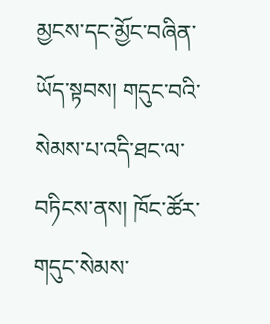མྱངས་དང་མྱོང་བཞིན་ཡོད་སྟབས། གདུང་བའི་སེམས་པ་འདི་ཐང་ལ་བཏིངས་ནས། ཁོང་ཚོར་གདུང་སེམས་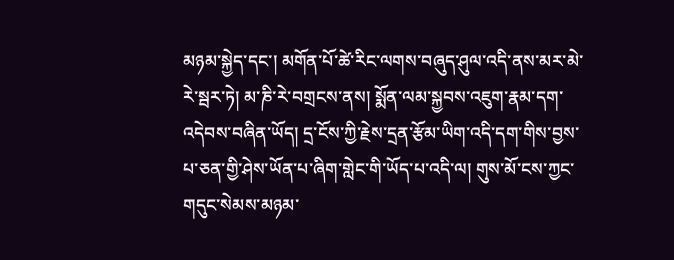མཉམ་སྐྱེད་དང་། མགོན་པོ་ཚེ་རིང་ལགས་བཞུད་ཤུལ་འདི་ནས་མར་མེ་རེ་སྦར་ཏེ། མ་ཎི་རེ་བགྲངས་ནས། སྨོན་ལམ་སྐྱབས་འཇུག་རྣམ་དག་འདེབས་བཞིན་ཡོད། དྲ་ངོས་ཀྱི་རྗེས་དྲན་རྩོམ་ཡིག་འདི་དག་གིས་བྱས་པ་ཅན་གྱི་ཤེས་ཡོན་པ་ཞིག་གླེང་གི་ཡོད་པ་འདི་ལ། གུས་མོ་ངས་ཀྱང་གདུང་སེམས་མཉམ་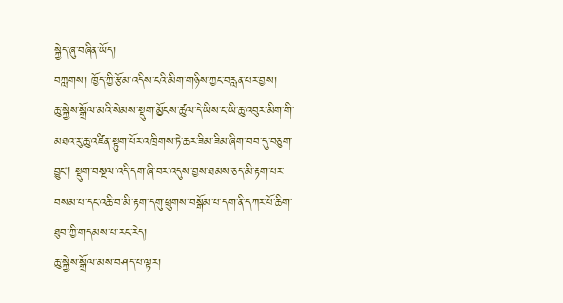སྐྱེད་ཞུ་བཞིན་ཡོད།
བཀླགས། ཁྱོད་ཀྱི་རྩོམ་འདིས་ངའི་མིག་གཉིས་ཀྱང་བརླན་པར་བྱས།
ཆུ་སྐྱེས་སྒྲོལ་མའི་སེམས་སྡུག་མྱོངས་ཚུལ་དེ་ཡིས་ང་ཡི་ཆུ་འབུར་མིག་གི་མཐའ་རུ་ཆུ་འཛིན་སྟུག་པོར་འཁྲིགས་ཏེ་ཆར་ཟིམ་ཟིམ་ཞིག་བབ་དུ་བཅུག་བྱུང། སྡུག་བསྔལ་འདི་དག་ཞི་བར་འདུས་བྱས་ཐམས་ཅད་མི་རྟག་པར་བསམ་པ་དང་འཆི་བ་མི་རྟག་དགུ་ཕྲུགས་བསྒོམ་པ་དག་ནི་དཀར་པོ་ཆིག་ཐུབ་ཀྱི་གདམས་པ་རང་རེད།
ཆུ་སྐྱེས་སྒྲོལ་མས་བཤད་པ་ལྟར།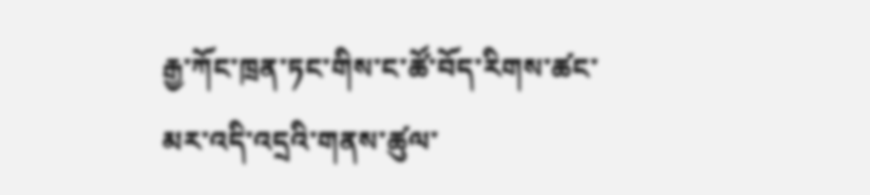རྒྱ་ཀོང་ཁྲན་ཏང་གིས་ང་ཚོ་བོད་རིགས་ཚང་མར་འདི་འདྲའི་གནས་ཚུལ་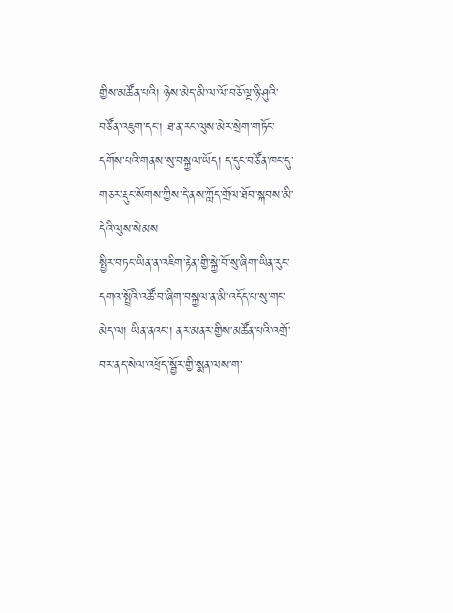གྱིས་མཚོན་པའི། ཉེས་མེད་མི་ལ་ལོ་བཅོ་ལྔ་ཉི་ཤུའི་བཙོན་འཇུག་དང། ཐ་ན་རང་ལུས་མེར་སྲེག་གཏོང་དགོས་པའི་གནས་སུ་བསྐྱལ་ཡོད། ད་དུང་བཙོན་ཁང་དུ་གཅར་རྡུང་སོགས་ཀྱིས་དེ་ནས་ཀློད་གྲོལ་ཐོབ་སྐབས་མི་དེའི་ལུས་སེམས
སྤྱིར་བཏང་ཡིན་ན་འཇིག་རྟེན་གྱི་སྐྱེ་བོ་སུ་ཞིག་ཡིན་རུང་དགའ་སྤྲོའི་འཚོ་བ་ཞིག་བསྐྱལ་ན་མི་འདོད་པ་སུ་གང་མེད་ལ། ཡིན་ནའང་། ནར་མནར་གྱིས་མཚོན་པའི་འགྲོ་བར་ནད་སེལ་འཕྲོད་སྦྱོར་གྱི་སྨན་ལས་ག་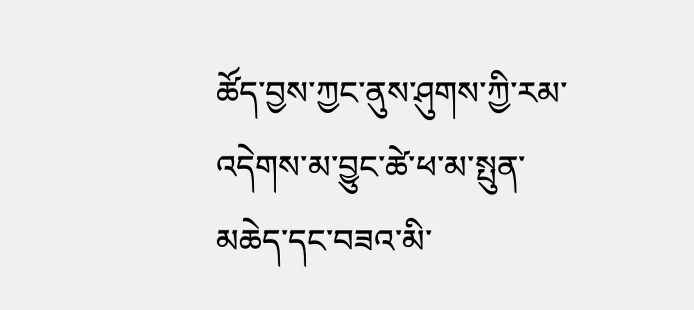ཚོད་བྱས་ཀྱང་ནུས་ཤུགས་ཀྱི་རམ་འདེགས་མ་བྱུང་ཚེ་ཕ་མ་སྤུན་མཆེད་དང་བཟའ་མི་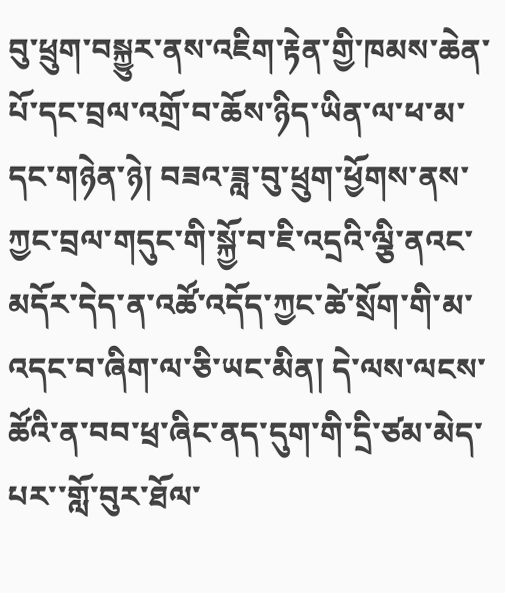བུ་ཕྲུག་བསྐྱུར་ནས་འཇིག་རྟེན་གྱི་ཁམས་ཆེན་པོ་དང་བྲལ་འགྲོ་བ་ཆོས་ཉིད་ཡིན་ལ་ཕ་མ་དང་གཉེན་ཉེ། བཟའ་ཟླ་བུ་ཕྲུག་ཕྱོགས་ནས་ཀྱང་བྲལ་གདུང་གི་སྐྱོ་བ་ཇི་འདྲའི་ལྕི་ནའང་མདོར་དེད་ན་འཚོ་འདོད་ཀྱང་ཚེ་སྲོག་གི་མ་འདང་བ་ཞིག་ལ་ཅི་ཡང་མིན། དེ་ལས་ལངས་ཚོའི་ན་བབ་ཕྲ་ཞིང་ནད་དུག་གི་དྲི་ཙམ་མེད་པར་་གློ་བུར་ཐོལ་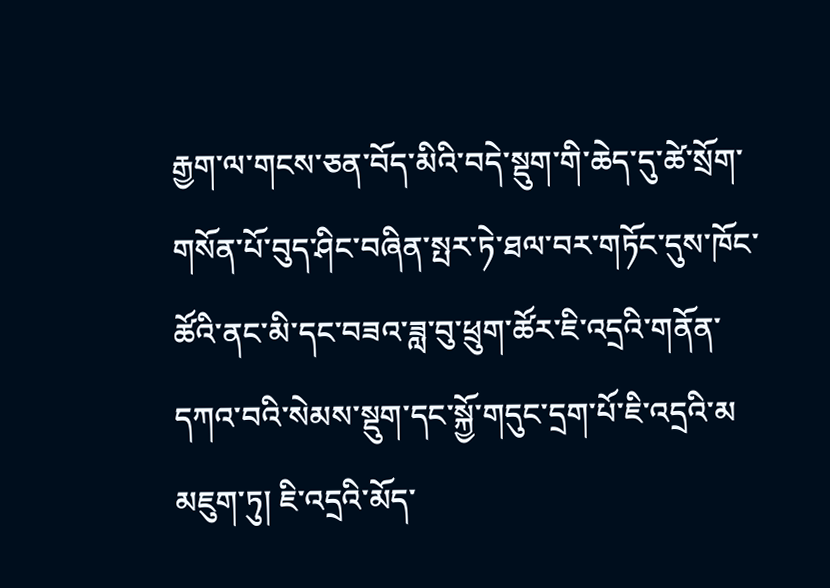རྒྱག་ལ་གངས་ཅན་བོད་མིའི་བདེ་སྡུག་གི་ཆེད་དུ་ཚེ་སྲོག་གསོན་པོ་བུད་ཤིང་བཞིན་སྤར་ཏེ་ཐལ་བར་གཏོང་དུས་ཁོང་ཚོའི་ནང་མི་དང་བཟའ་ཟླ་བུ་ཕྲུག་ཚོར་ཇི་འདྲའི་གནོན་དཀའ་བའི་སེམས་སྡུག་དང་སྐྱོ་གདུང་དྲག་པོ་ཇི་འདྲའི་མ
མཇུག་ཏུ། ཇི་འདྲའི་མོད་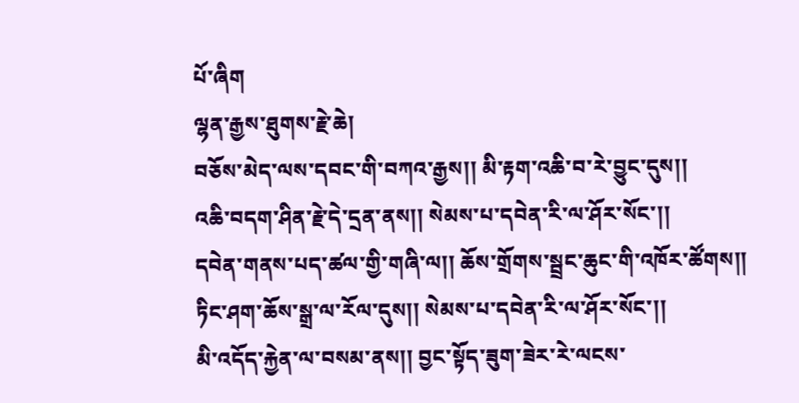པོ་ཞིག
ལྷན་རྒྱས་ཐུགས་རྗེ་ཆེ།
བཅོས་མེད་ལས་དབང་གི་བཀའ་རྒྱས།། མི་རྟག་འཆི་བ་རེ་བྱུང་དུས།།
འཆི་བདག་ཤིན་རྗེ་དེ་དྲན་ནས།། སེམས་པ་དབེན་རི་ལ་ཤོར་སོང་།།
དབེན་གནས་པད་ཚལ་གྱི་གཞི་ལ།། ཆོས་གྲོགས་སྦྲང་ཆུང་གི་འཁོར་ཚོགས།།
ཏིང་ཤག་ཆོས་སྒྲ་ལ་རོལ་དུས།། སེམས་པ་དབེན་རི་ལ་ཤོར་སོང་།།
མི་འདོད་རྐྱེན་ལ་བསམ་ནས།། བྱང་སྟོད་ཟུག་ཟེར་རེ་ལངས་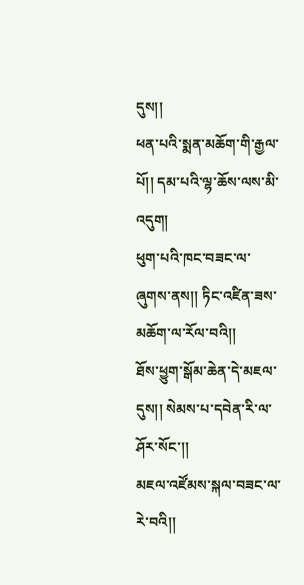དུས།།
ཕན་པའི་སྨན་མཆོག་གི་རྒྱལ་པོ།། དམ་པའི་ལྷ་ཆོས་ལས་མི་འདུག།
ཕུག་པའི་ཁང་བཟང་ལ་ཞུགས་ནས།། ཏིང་འཛིན་ཟས་མཆོག་ལ་རོལ་བའི།།
ཐོས་ཕྱུག་སྒོམ་ཆེན་དེ་མཇལ་དུས།། སེམས་པ་དབེན་རི་ལ་ཤོར་སོང་།།
མཇལ་འཛོམས་སྐལ་བཟང་ལ་རེ་བའི།།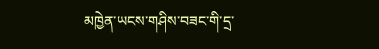མཁྱེན་ཡངས་གཤིས་བཟང་གི་དྲ་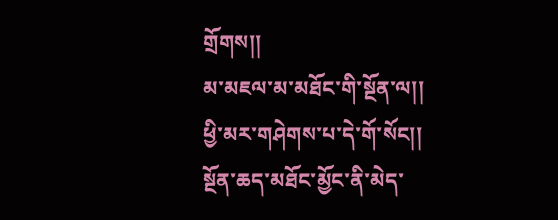གྲོགས།།
མ་མཇལ་མ་མཐོང་གི་སྔོན་ལ།།
ཕྱི་མར་གཤེགས་པ་དེ་གོ་སོང།།
སྔོན་ཆད་མཐོང་མྱོང་ནི་མེད་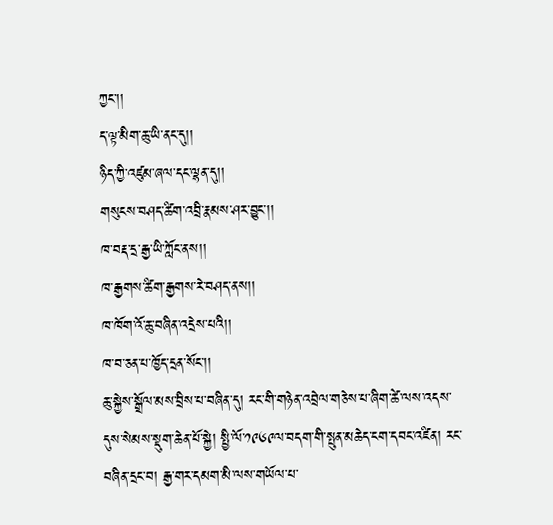ཀྱང་།།
ད་ལྟ་མིག་ཆུ་ཡི་ནང་དུ།།
ཉིད་ཀྱི་འཛུམ་ཞལ་དང་ལྷན་དུ།།
གསུངས་བཤད་ཚིག་འབྲི་རྣམས་ཤར་བྱུང་།།
ཁ་བརྡ་དྲ་རྒྱ་ཡི་ཀློང་ནས།།
ཁ་རྒྱགས་ཚིག་རྒྱགས་རེ་བཤད་ནས།།
ཁ་ཁོག་འོ་ཆུ་བཞིན་འདྲེས་པའི།།
ཁ་བ་ཅན་པ་ཁྱོད་དྲན་སོང་།།
ཆུ་སྐྱེས་སྒྲོལ་མས་བྲིས་པ་བཞིན་དུ། རང་གི་གཉེན་འབྲེལ་གཅེས་པ་ཞིག་ཚེ་ལས་འདས་དུས་སེམས་སྡུག་ཆེན་པོ་སྐྱེ། སྤྱི་ལོ་༡༩༦༩ལ་བདག་གི་སྤུན་མཆེད་ངག་དབང་འཛིན། རང་བཞིན་དྲང་བ། རྒྱ་གར་དམག་མི་ལས་གཡོལ་པ་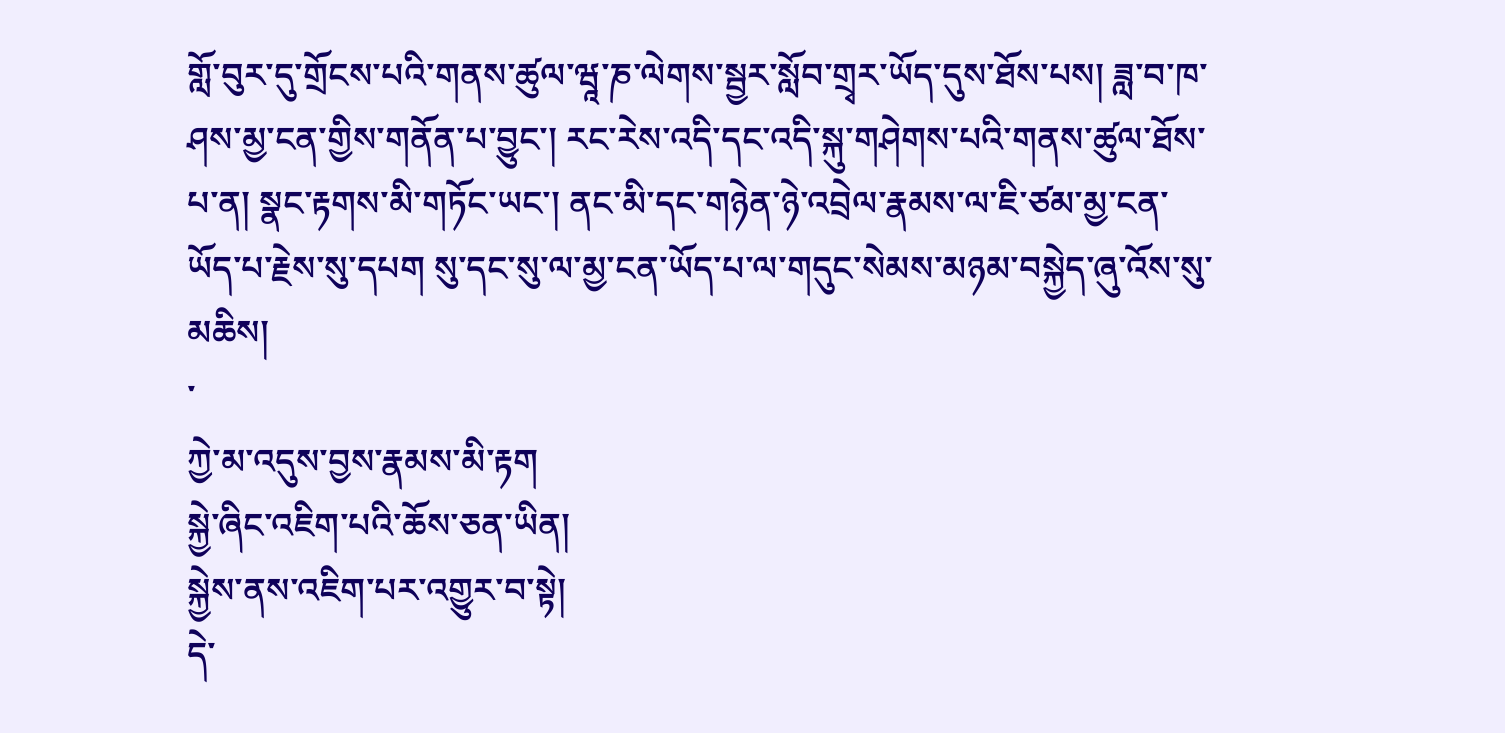གློ་བུར་དུ་གྲོངས་པའི་གནས་ཚུལ་ཝཱ་ཎ་ལེགས་སྦྱར་སློབ་གྲྭར་ཡོད་དུས་ཐོས་པས། ཟླ་བ་ཁ་ཤས་མྱ་ངན་གྱིས་གནོན་པ་བྱུང་། རང་རེས་འདི་དང་འདི་སྐུ་གཤེགས་པའི་གནས་ཚུལ་ཐོས་པ་ན། སྣང་རྟགས་མི་གཏོང་ཡང་། ནང་མི་དང་གཉེན་ཉེ་འབྲེལ་རྣམས་ལ་ཇི་ཙམ་མྱ་ངན་ཡོད་པ་རྗེས་སུ་དཔག སུ་དང་སུ་ལ་མྱ་ངན་ཡོད་པ་ལ་གདུང་སེམས་མཉམ་བསྐྱེད་ཞུ་འོས་སུ་མཆིས།
་
ཀྱེ་མ་འདུས་བྱས་རྣམས་མི་རྟག
སྐྱེ་ཞིང་འཇིག་པའི་ཆོས་ཅན་ཡིན།
སྐྱེས་ནས་འཇིག་པར་འགྱུར་བ་སྟེ།
དེ་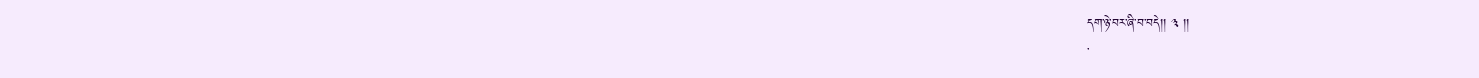དག་ཉེ་བར་ཞི་བ་བདེ།། ༣ །།
་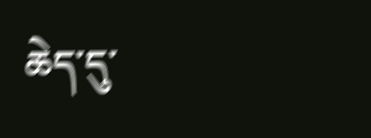ཆེད་དུ་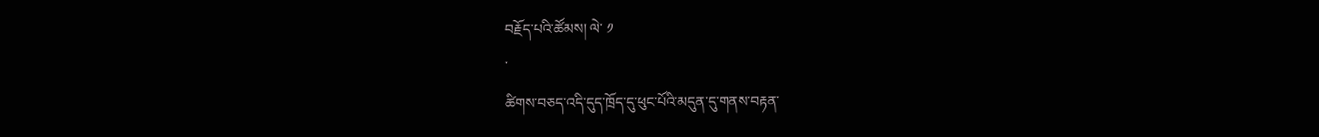བརྗོད་པའི་ཚོམས། ལེ་ ༡
་
ཚིགས་བཅད་འདི་དུད་ཁྲོད་དུ་ཕུང་པོའི་མདུན་དུ་གནས་བརྟན་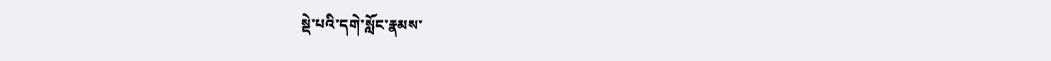སྡེ་པའི་དགེ་སློང་རྣམས་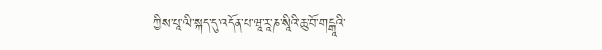ཀྱིས་པཱ་ལི་སྐད་དུ་འདོན་པ་ཝཱ་རཱ་ཎ་སཱིའི་ཆུ་བོ་གངྒཱའི་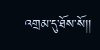འགྲམ་དུ་ཐོས་སོ།།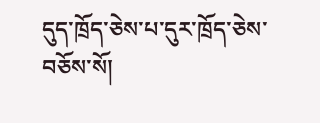དུད་ཁྲོད་ཅེས་པ་དུར་ཁྲོད་ཅེས་བཅོས་སོ།